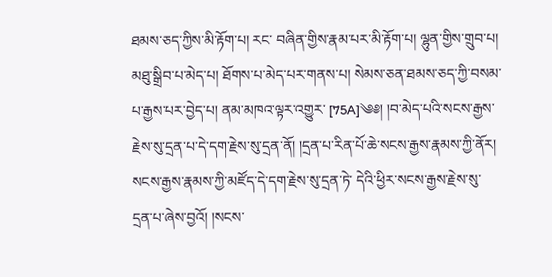ཐམས་ཅད་ཀྱིས་མི་རྟོག་པ། རང་ བཞིན་གྱིས་རྣམ་པར་མི་རྟོག་པ། ལྷུན་གྱིས་གྲུབ་པ། མཐུ་སྒྲིབ་པ་མེད་པ། ཐོགས་པ་མེད་པར་གནས་པ། སེམས་ཅན་ཐམས་ཅད་ཀྱི་བསམ་པ་རྒྱས་པར་བྱེད་པ། ནམ་མཁའ་ལྟར་འགྱུར་ [75A]༄༅། །བ་མེད་པའི་སངས་རྒྱས་རྗེས་སུ་དྲན་པ་དེ་དག་རྗེས་སུ་དྲན་ནོ། །དྲན་པ་རིན་པོ་ཆེ་སངས་རྒྱས་རྣམས་ཀྱི་ནོར། སངས་རྒྱས་རྣམས་ཀྱི་མཛོད་དེ་དག་རྗེས་སུ་དྲན་ཏེ་ དེའི་ཕྱིར་སངས་རྒྱས་རྗེས་སུ་དྲན་པ་ཞེས་བྱའོ། །སངས་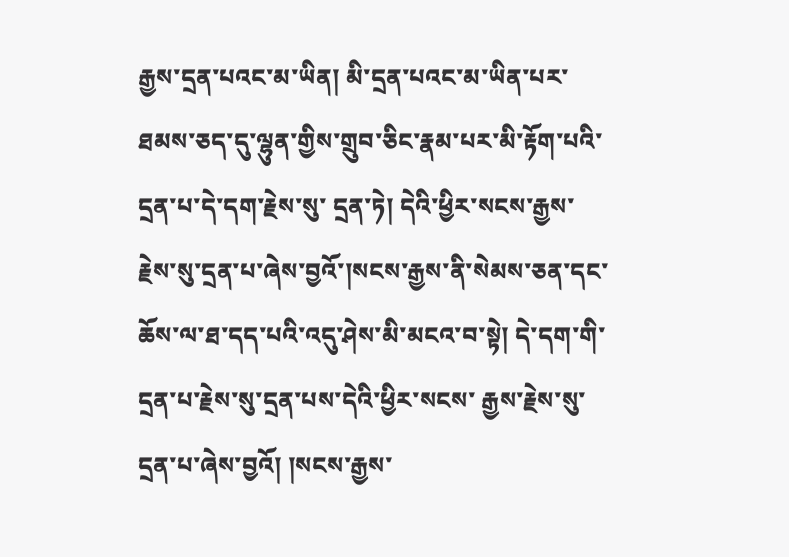རྒྱས་དྲན་པའང་མ་ཡིན། མི་དྲན་པའང་མ་ཡིན་པར་ཐམས་ཅད་དུ་ལྷུན་གྱིས་གྲུབ་ཅིང་རྣམ་པར་མི་རྟོག་པའི་དྲན་པ་དེ་དག་རྗེས་སུ་ དྲན་ཏེ། དེའི་ཕྱིར་སངས་རྒྱས་རྗེས་སུ་དྲན་པ་ཞེས་བྱའོ་།སངས་རྒྱས་ནི་སེམས་ཅན་དང་ཆོས་ལ་ཐ་དད་པའི་འདུ་ཤེས་མི་མངའ་བ་སྟེ། དེ་དག་གི་དྲན་པ་རྗེས་སུ་དྲན་པས་དེའི་ཕྱིར་སངས་ རྒྱས་རྗེས་སུ་དྲན་པ་ཞེས་བྱའོ། །སངས་རྒྱས་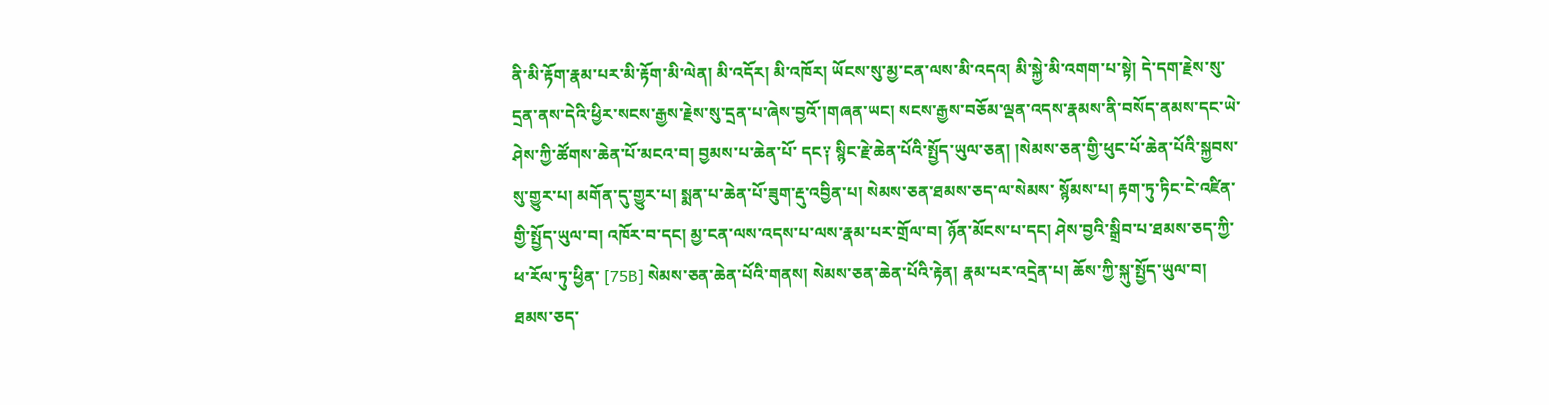ནི་མི་རྟོག་རྣམ་པར་མི་རྟོག་མི་ལེན། མི་འདོར། མི་འཁོར། ཡོངས་སུ་མྱ་ངན་ལས་མི་འདའ། མི་སྐྱེ་མི་འགག་པ་སྟེ། དེ་དག་རྗེས་སུ་ དྲན་ནས་དེའི་ཕྱིར་སངས་རྒྱས་རྗེས་སུ་དྲན་པ་ཞེས་བྱའོ་།གཞན་ཡང། སངས་རྒྱས་བཅོམ་ལྡན་འདས་རྣམས་ནི་བསོད་ནམས་དང་ཡེ་ཤེས་ཀྱི་ཚོགས་ཆེན་པོ་མངའ་བ། བྱམས་པ་ཆེན་པོ་ དང༑ སྙིང་རྗེ་ཆེན་པོའི་སྤྱོད་ཡུལ་ཅན། །སེམས་ཅན་གྱི་ཕུང་པོ་ཆེན་པོའི་སྐྱབས་སུ་གྱུར་པ། མགོན་དུ་གྱུར་པ། སྨན་པ་ཆེན་པོ་ཟུག་རྡུ་འབྱིན་པ། སེམས་ཅན་ཐམས་ཅད་ལ་སེམས་ སྙོམས་པ། རྟག་ཏུ་ཏིང་ངེ་འཛིན་གྱི་སྤྱོད་ཡུལ་བ། འཁོར་བ་དང། མྱ་ངན་ལས་འདས་པ་ལས་རྣམ་པར་གྲོལ་བ། ཉོན་མོངས་པ་དང། ཤེས་བྱའི་སྒྲིབ་པ་ཐམས་ཅད་ཀྱི་ཕ་རོལ་ཏུ་ཕྱིན་ [75B] སེམས་ཅན་ཆེན་པོའི་གནས། སེམས་ཅན་ཆེན་པོའི་རྟེན། རྣམ་པར་འདྲེན་པ། ཆོས་ཀྱི་སྐུ་སྤྱོད་ཡུལ་བ། ཐམས་ཅད་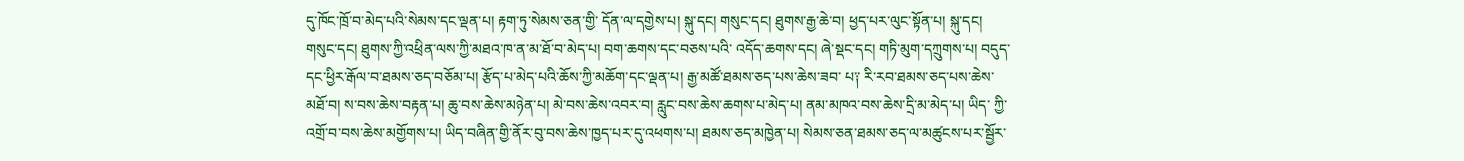དུ་ཁོང་ཁྲོ་བ་མེད་པའི་སེམས་དང་ལྡན་པ། རྟག་ཏུ་སེམས་ཅན་གྱི་ དོན་ལ་དགྱེས་པ། སྐུ་དང། གསུང་དང། ཐུགས་རྒྱ་ཆེ་བ། ཕྱད་པར་ལུང་སྟོན་པ། སྐུ་དང། གསུང་དང། ཐུགས་ཀྱི་འཕྲིན་ལས་ཀྱི་མཐའ་ཁ་ན་མ་ཐོ་བ་མེད་པ། བག་ཆགས་དང་བཅས་པའི་ འདོད་ཆགས་དང། ཞེ་སྡང་དང། གཏི་མུག་དཀྲུགས་པ། བདུད་དང་ཕྱིར་རྒོལ་བ་ཐམས་ཅད་བཅོམ་པ། རྩོད་པ་མེད་པའི་ཆོས་ཀྱི་མཆོག་དང་ལྡན་པ། རྒྱ་མཚོ་ཐམས་ཅད་པས་ཆེས་ཟབ་ པ༑ རི་རབ་ཐམས་ཅད་པས་ཆེས་མཐོ་བ། ས་བས་ཆེས་བརྟན་པ། ཆུ་བས་ཆེས་མཉེན་པ། མེ་བས་ཆེས་འབར་བ། རླུང་བས་ཆེས་ཆགས་པ་མེད་པ། ནམ་མཁའ་བས་ཆེས་དྲི་མ་མེད་པ། ཡིད་ ཀྱི་འགྲོ་བ་བས་ཆེས་མགྱོགས་པ། ཡིད་བཞིན་གྱི་ནོར་བུ་བས་ཆེས་ཁྱད་པར་དུ་འཕགས་པ། ཐམས་ཅད་མཁྱེན་པ། སེམས་ཅན་ཐམས་ཅད་ལ་མཚུངས་པར་སྦྱོར་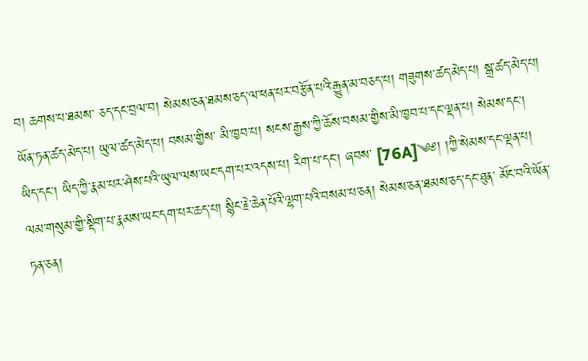བ། ཆགས་པ་ཐམས་ ཅད་དང་བྲལ་བ། སེམས་ཅན་ཐམས་ཅད་ལ་ཕན་པར་བརྩོན་པའི་རྒྱུན་མ་བཅད་པ། གཟུགས་ཚད་མེད་པ། སྒྲ་ཚད་མེད་པ། ཡོན་ཏན་ཚད་མེད་པ། ཡུལ་ཚད་མེད་པ། བསམ་གྱིས་ མི་ཁྱབ་པ། སངས་རྒྱས་ཀྱི་ཆོས་བསམ་གྱིས་མི་ཁྱབ་པ་དང་ལྡན་པ། སེམས་དང། ཡིད་དང། ཡིད་ཀྱི་རྣམ་པར་ཤེས་པའི་ཡུལ་ལས་ཡང་དག་པར་འདས་པ། རིག་པ་དང། ཞབས་ [76A]༄༅། །ཀྱི་སེམས་དང་ལྡན་པ། ལམ་གསུམ་གྱི་སྡིག་པ་རྣམས་ཡང་དག་པར་ཆད་པ། སྙིང་རྗེ་ཆེན་པོའི་ལྷག་པའི་བསམ་པ་ཅན། སེམས་ཅན་ཐམས་ཅད་དང་ཐུན་ མོང་བའི་ཡོན་ཏན་ཅན།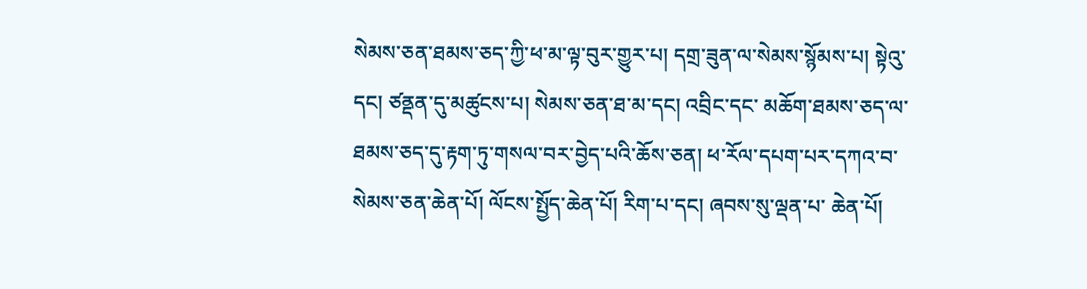སེམས་ཅན་ཐམས་ཅད་ཀྱི་ཕ་མ་ལྟ་བུར་གྱུར་པ། དགྲ་ཟུན་ལ་སེམས་སྙོམས་པ། སྟེའུ་དང། ཙནྡན་དུ་མཚུངས་པ། སེམས་ཅན་ཐ་མ་དང། འབྲིང་དང་ མཆོག་ཐམས་ཅད་ལ་ཐམས་ཅད་དུ་རྟག་ཏུ་གསལ་བར་བྱེད་པའི་ཆོས་ཅན། ཕ་རོལ་དཔག་པར་དཀའ་བ་སེམས་ཅན་ཆེན་པོ། ལོངས་སྤྱོད་ཆེན་པོ། རིག་པ་དང། ཞབས་སུ་ལྡན་པ་ ཆེན་པོ།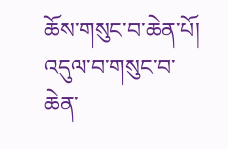ཆོས་གསུང་བ་ཆེན་པོ། འདུལ་བ་གསུང་བ་ཆེན་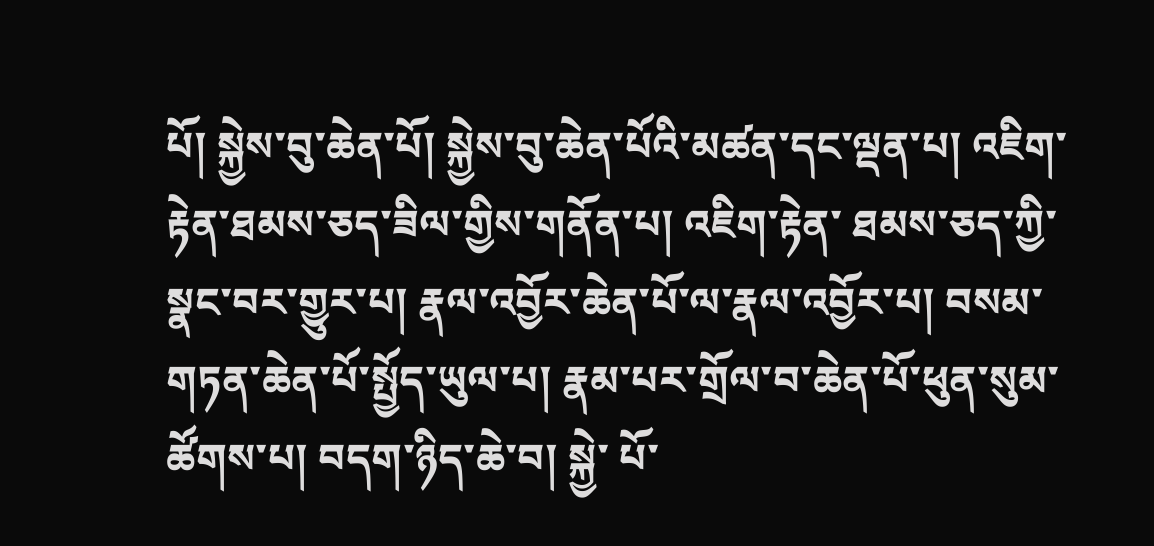པོ། སྐྱེས་བུ་ཆེན་པོ། སྐྱེས་བུ་ཆེན་པོའི་མཚན་དང་ལྡན་པ། འཇིག་རྟེན་ཐམས་ཅད་ཟིལ་གྱིས་གནོན་པ། འཇིག་རྟེན་ ཐམས་ཅད་ཀྱི་སྣང་བར་གྱུར་པ། རྣལ་འབྱོར་ཆེན་པོ་ལ་རྣལ་འབྱོར་པ། བསམ་གཏན་ཆེན་པོ་སྤྱོད་ཡུལ་པ། རྣམ་པར་གྲོལ་བ་ཆེན་པོ་ཕུན་སུམ་ཚོགས་པ། བདག་ཉིད་ཆེ་བ། སྐྱེ་ པོ་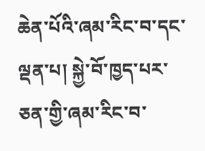ཆེན་པོའི་ཞམ་རིང་བ་དང་ལྡན་པ། སྐྱེ་བོ་ཁྱད་པར་ཅན་གྱི་ཞམ་རིང་བ་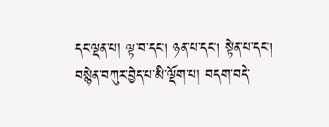དང་ལྡན་པ། ལྟ་བ་དང། ཉན་པ་དང། སྟེན་པ་དང། བསྙེན་བཀུར་བྱེད་པ་མི་ལྡོག་པ། བདག་བདེ་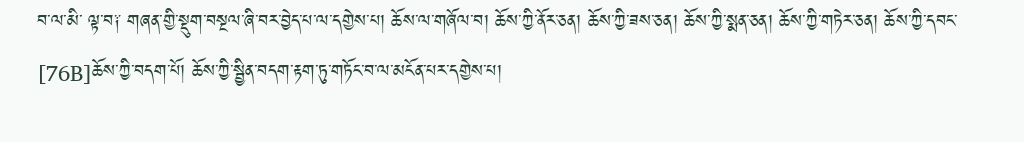བ་ལ་མི་ ལྟ་བ༑ གཞན་གྱི་སྡུག་བསྔལ་ཞི་བར་བྱེད་པ་ལ་དགྱེས་པ། ཆོས་ལ་གཞོལ་བ། ཆོས་ཀྱི་ནོར་ཅན། ཆོས་ཀྱི་ཟས་ཅན། ཆོས་ཀྱི་སྨན་ཅན། ཆོས་ཀྱི་གཏེར་ཅན། ཆོས་ཀྱི་དབང་ [76B]ཆོས་ཀྱི་བདག་པོ། ཆོས་ཀྱི་སྦྱིན་བདག་རྟག་ཏུ་གཏོང་བ་ལ་མངོན་པར་དགྱེས་པ།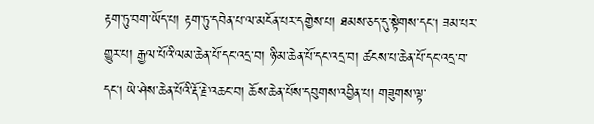རྟག་ཏུ་བག་ཡོད་པ། རྟག་ཏུ་དབེན་པ་ལ་མངོན་པར་དགྱེས་པ། ཐམས་ཅད་དུ་སྟེགས་དང། ཟམ་པར་ གྱུར་པ། རྒྱལ་པོའི་ལམ་ཆེན་པོ་དང་འདྲ་བ། ཉི་མ་ཆེན་པོ་དང་འདྲ་བ། ཚངས་པ་ཆེན་པོ་དང་འདྲ་བ་དང། ཡེ་ཤེས་ཆེན་པོའི་རྡོ་རྗེ་འཆང་བ། ཆོས་ཆེན་པོས་དབུགས་འབྱིན་པ། གཟུགས་ལྟ་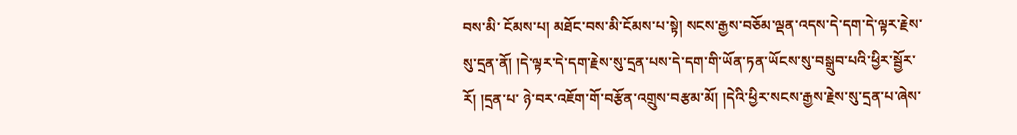བས་མི་ ངོམས་པ། མཐོང་བས་མི་ངོམས་པ་སྟེ། སངས་རྒྱས་བཅོམ་ལྡན་འདས་དེ་དག་དེ་ལྟར་རྗེས་སུ་དྲན་ནོ། །དེ་ལྟར་དེ་དག་རྗེས་སུ་དྲན་པས་དེ་དག་གི་ཡོན་ཏན་ཡོངས་སུ་བསྒྲུབ་པའི་ཕྱིར་སྦྱོར་རོ། །དྲན་པ་ ཉེ་བར་འཇོག་གོ་བརྩོན་འགྲུས་བརྩམ་མོ། །དེའི་ཕྱིར་སངས་རྒྱས་རྗེས་སུ་དྲན་པ་ཞེས་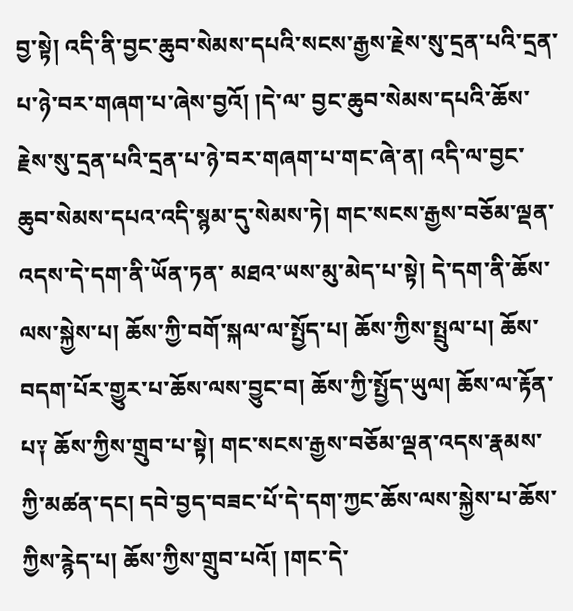བྱ་སྟེ། འདི་ནི་བྱང་ཆུབ་སེམས་དཔའི་སངས་རྒྱས་རྗེས་སུ་དྲན་པའི་དྲན་པ་ཉེ་བར་གཞག་པ་ཞེས་བྱའོ། །དེ་ལ་ བྱང་ཆུབ་སེམས་དཔའི་ཆོས་རྗེས་སུ་དྲན་པའི་དྲན་པ་ཉེ་བར་གཞག་པ་གང་ཞེ་ན། འདི་ལ་བྱང་ཆུབ་སེམས་དཔའ་འདི་སྙམ་དུ་སེམས་ཏེ། གང་སངས་རྒྱས་བཅོམ་ལྡན་འདས་དེ་དག་ནི་ཡོན་ཏན་ མཐའ་ཡས་མུ་མེད་པ་སྟེ། དེ་དག་ནི་ཆོས་ལས་སྐྱེས་པ། ཆོས་ཀྱི་བགོ་སྐལ་ལ་སྤྱོད་པ། ཆོས་ཀྱིས་སྤྲུལ་པ། ཆོས་བདག་པོར་གྱུར་པ་ཆོས་ལས་བྱུང་བ། ཆོས་ཀྱི་སྤྱོད་ཡུལ། ཆོས་ལ་རྟོན་ པ༑ ཆོས་ཀྱིས་གྲུབ་པ་སྟེ། གང་སངས་རྒྱས་བཅོམ་ལྡན་འདས་རྣམས་ཀྱི་མཚན་དང། དབེ་བྱད་བཟང་པོ་དེ་དག་ཀྱང་ཆོས་ལས་སྐྱེས་པ་ཆོས་ཀྱིས་རྙེད་པ། ཆོས་ཀྱིས་གྲུབ་པའོ། །གང་དེ་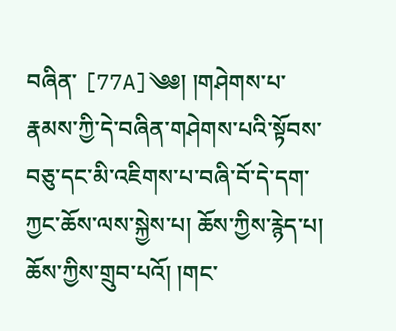བཞིན་ [77A]༄༅། །གཤེགས་པ་རྣམས་ཀྱི་དེ་བཞིན་གཤེགས་པའི་སྟོབས་བཅུ་དང་མི་འཇིགས་པ་བཞི་བོ་དེ་དག་ཀྱང་ཆོས་ལས་སྐྱེས་པ། ཆོས་ཀྱིས་རྙེད་པ། ཆོས་ཀྱིས་གྲུབ་པའོ། །གང་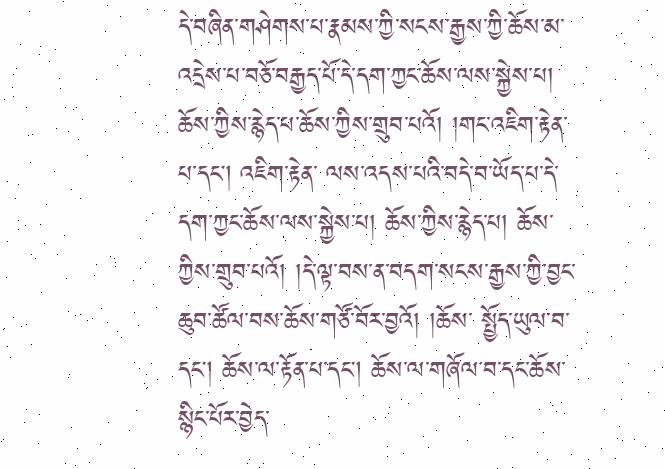དེ་བཞིན་གཤེགས་པ་རྣམས་ཀྱི་སངས་རྒྱས་ཀྱི་ཆོས་མ་འདྲེས་པ་བཅོ་བརྒྱད་པོ་དེ་དག་ཀྱང་ཆོས་ལས་སྐྱེས་པ། ཆོས་ཀྱིས་རྙེད་པ་ཆོས་ཀྱིས་གྲུབ་པའོ། །གང་འཇིག་རྟེན་པ་དང། འཇིག་རྟེན་ ལས་འདས་པའི་བདེ་བ་ཡོད་པ་དེ་དག་ཀྱང་ཆོས་ལས་སྐྱེས་པ། ཆོས་ཀྱིས་རྙེད་པ། ཆོས་ཀྱིས་གྲུབ་པའོ། །དེ་ལྟ་བས་ན་བདག་སངས་རྒྱས་ཀྱི་བྱང་ཆུབ་ཚོལ་བས་ཆོས་གཙོ་བོར་བྱའོ། །ཆོས་ སྤྱོད་ཡུལ་བ་དང། ཆོས་ལ་རྟོན་པ་དང། ཆོས་ལ་གཞོལ་བ་དང་ཆོས་སྙིང་པོར་བྱེད་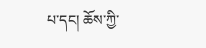པ་དང། ཆོས་ཀྱི་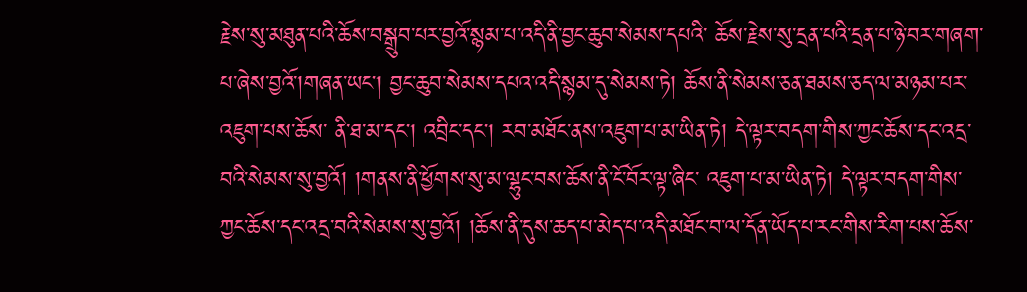རྗེས་སུ་མཐུན་པའི་ཆོས་བསྒྲུབ་པར་བྱའོ་སྙམ་པ་འདི་ནི་བྱང་ཆུབ་སེམས་དཔའི་ ཆོས་རྗེས་སུ་དྲན་པའི་དྲན་པ་ཉེ་བར་གཞག་པ་ཞེས་བྱའོ་།གཞན་ཡང། བྱང་ཆུབ་སེམས་དཔའ་འདི་སྙམ་དུ་སེམས་ཏེ། ཆོས་ནི་སེམས་ཅན་ཐམས་ཅད་ལ་མཉམ་པར་འཇུག་པས་ཆོས་ ནི་ཐ་མ་དང། འབྲིང་དང། རབ་མཐོང་ནས་འཇུག་པ་མ་ཡིན་ཏེ། དེ་ལྟར་བདག་གིས་ཀྱང་ཆོས་དང་འདྲ་བའི་སེམས་སུ་བྱའོ། །གནས་ནི་ཕྱོགས་སུ་མ་ལྷུང་བས་ཆོས་ནི་ངོ་བོར་ལྟ་ཞིང་ འཇུག་པ་མ་ཡིན་ཏེ། དེ་ལྟར་བདག་གིས་ཀྱང་ཆོས་དང་འདྲ་བའི་སེམས་སུ་བྱའོ། །ཆོས་ནི་དུས་ཆད་པ་མེད་པ་འདི་མཐོང་བ་ལ་དོན་ཡོད་པ་རང་གིས་རིག་པས་ཆོས་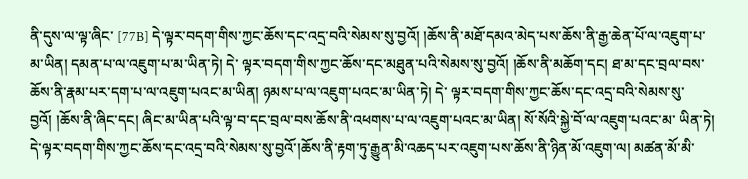ནི་དུས་ལ་ལྟ་ཞིང་ [77B] དེ་ལྟར་བདག་གིས་ཀྱང་ཆོས་དང་འདྲ་བའི་སེམས་སུ་བྱའོ། །ཆོས་ནི་མཐོ་དམའ་མེད་པས་ཆོས་ནི་རྒྱ་ཆེན་པོ་ལ་འཇུག་པ་མ་ཡིན། དམན་པ་ལ་འཇུག་པ་མ་ཡིན་ཏེ། དེ་ ལྟར་བདག་གིས་ཀྱང་ཆོས་དང་མཐུན་པའི་སེམས་སུ་བྱའོ། །ཆོས་ནི་མཆོག་དང། ཐ་མ་དང་བྲལ་བས་ཆོས་ནི་རྣམ་པར་དག་པ་ལ་འཇུག་པའང་མ་ཡིན། ཉམས་པ་ལ་འཇུག་པའང་མ་ཡིན་ཏེ། དེ་ ལྟར་བདག་གིས་ཀྱང་ཆོས་དང་འདྲ་བའི་སེམས་སུ་བྱའོ། །ཆོས་ནི་ཞིང་དང། ཞིང་མ་ཡིན་པའི་ལྟ་བ་དང་བྲལ་བས་ཆོས་ནི་འཕགས་པ་ལ་འཇུག་པའང་མ་ཡིན། སོ་སོའི་སྐྱེ་བོ་ལ་འཇུག་པའང་མ་ ཡིན་ཏེ། དེ་ལྟར་བདག་གིས་ཀྱང་ཆོས་དང་འདྲ་བའི་སེམས་སུ་བྱའོ་།ཆོས་ནི་རྟག་ཏུ་རྒྱུན་མི་འཆད་པར་འཇུག་པས་ཆོས་ནི་ཉིན་མོ་འཇུག་ལ། མཚན་མོ་མི་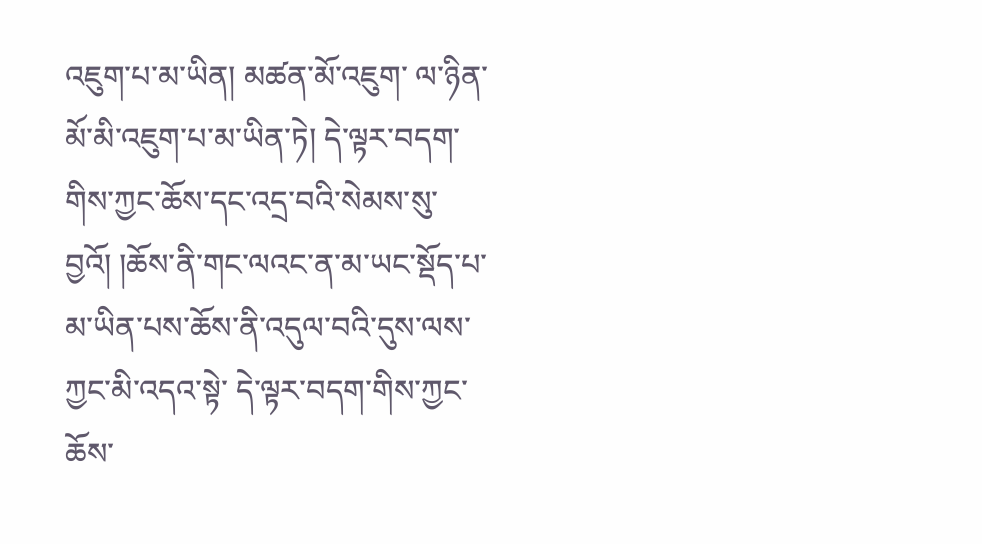འཇུག་པ་མ་ཡིན། མཚན་མོ་འཇུག་ ལ་ཉིན་མོ་མི་འཇུག་པ་མ་ཡིན་ཏེ། དེ་ལྟར་བདག་གིས་ཀྱང་ཆོས་དང་འདྲ་བའི་སེམས་སུ་བྱའོ། །ཆོས་ནི་གང་ལའང་ན་མ་ཡང་སྡོད་པ་མ་ཡིན་པས་ཆོས་ནི་འདུལ་བའི་དུས་ལས་ཀྱང་མི་འདའ་སྟེ་ དེ་ལྟར་བདག་གིས་ཀྱང་ཆོས་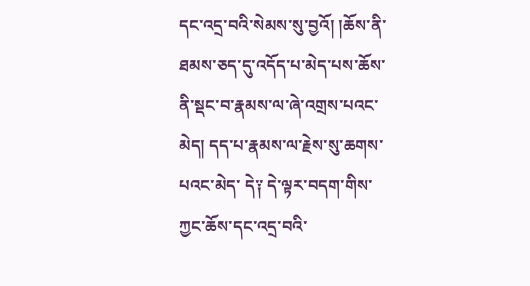དང་འདྲ་བའི་སེམས་སུ་བྱའོ། །ཆོས་ནི་ཐམས་ཅད་དུ་འདོད་པ་མེད་པས་ཆོས་ནི་སྡང་བ་རྣམས་ལ་ཞེ་འགྲས་པའང་མེད། དད་པ་རྣམས་ལ་རྗེས་སུ་ཆགས་པའང་མེད་ དེ༑ དེ་ལྟར་བདག་གིས་ཀྱང་ཆོས་དང་འདྲ་བའི་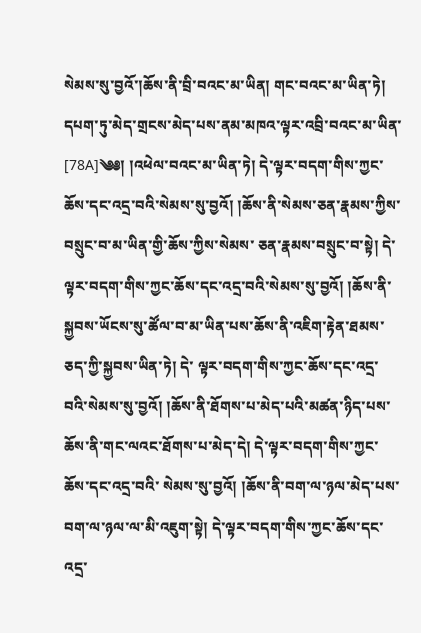སེམས་སུ་བྱའོ་།ཆོས་ནི་བྲི་བའང་མ་ཡིན། གང་བའང་མ་ཡིན་ཏེ། དཔག་ཏུ་མེད་གྲངས་མེད་པས་ནམ་མཁའ་ལྟར་འབྲི་བའང་མ་ཡིན་ [78A]༄༅། །འཕེལ་བའང་མ་ཡིན་ཏེ། དེ་ལྟར་བདག་གིས་ཀྱང་ཆོས་དང་འདྲ་བའི་སེམས་སུ་བྱའོ། །ཆོས་ནི་སེམས་ཅན་རྣམས་ཀྱིས་བསྲུང་བ་མ་ཡིན་གྱི་ཆོས་ཀྱིས་སེམས་ ཅན་རྣམས་བསྲུང་བ་སྟེ། དེ་ལྟར་བདག་གིས་ཀྱང་ཆོས་དང་འདྲ་བའི་སེམས་སུ་བྱའོ། །ཆོས་ནི་སྐྱབས་ཡོངས་སུ་ཚོལ་བ་མ་ཡིན་པས་ཆོས་ནི་འཇིག་རྟེན་ཐམས་ཅད་ཀྱི་སྐྱབས་ཡིན་ཏེ། དེ་ ལྟར་བདག་གིས་ཀྱང་ཆོས་དང་འདྲ་བའི་སེམས་སུ་བྱའོ། །ཆོས་ནི་ཐོགས་པ་མེད་པའི་མཚན་ཉིད་པས་ཆོས་ནི་གང་ལའང་ཐོགས་པ་མེད་དེ། དེ་ལྟར་བདག་གིས་ཀྱང་ཆོས་དང་འདྲ་བའི་ སེམས་སུ་བྱའོ། །ཆོས་ནི་བག་ལ་ཉལ་མེད་པས་བག་ལ་ཉལ་ལ་མི་འཇུག་སྟེ། དེ་ལྟར་བདག་གིས་ཀྱང་ཆོས་དང་འདྲ་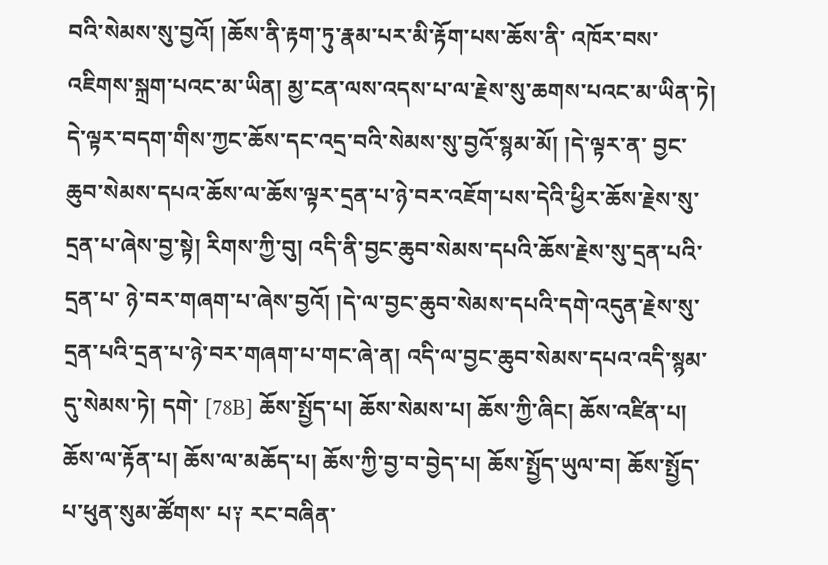བའི་སེམས་སུ་བྱའོ། །ཆོས་ནི་རྟག་ཏུ་རྣམ་པར་མི་རྟོག་པས་ཆོས་ནི་ འཁོར་བས་འཇིགས་སྐྲག་པའང་མ་ཡིན། མྱ་ངན་ལས་འདས་པ་ལ་རྗེས་སུ་ཆགས་པའང་མ་ཡིན་ཏེ། དེ་ལྟར་བདག་གིས་ཀྱང་ཆོས་དང་འདྲ་བའི་སེམས་སུ་བྱའོ་སྙམ་མོ། །དེ་ལྟར་ན་ བྱང་ཆུབ་སེམས་དཔའ་ཆོས་ལ་ཆོས་ལྟར་དྲན་པ་ཉེ་བར་འཇོག་པས་དེའི་ཕྱིར་ཆོས་རྗེས་སུ་དྲན་པ་ཞེས་བྱ་སྟེ། རིགས་ཀྱི་བུ། འདི་ནི་བྱང་ཆུབ་སེམས་དཔའི་ཆོས་རྗེས་སུ་དྲན་པའི་དྲན་པ་ ཉེ་བར་གཞག་པ་ཞེས་བྱའོ། །དེ་ལ་བྱང་ཆུབ་སེམས་དཔའི་དགེ་འདུན་རྗེས་སུ་དྲན་པའི་དྲན་པ་ཉེ་བར་གཞག་པ་གང་ཞེ་ན། འདི་ལ་བྱང་ཆུབ་སེམས་དཔའ་འདི་སྙམ་དུ་སེམས་ཏེ། དགེ་ [78B] ཆོས་སྤྱོད་པ། ཆོས་སེམས་པ། ཆོས་ཀྱི་ཞིང། ཆོས་འཛིན་པ། ཆོས་ལ་རྟོན་པ། ཆོས་ལ་མཆོད་པ། ཆོས་ཀྱི་བྱ་བ་བྱེད་པ། ཆོས་སྤྱོད་ཡུལ་བ། ཆོས་སྤྱོད་པ་ཕུན་སུམ་ཚོགས་ པ༑ རང་བཞིན་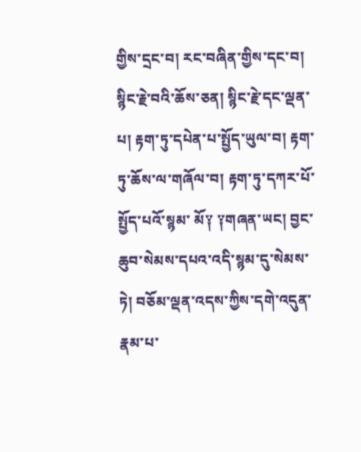གྱིས་དྲང་བ། རང་བཞིན་གྱིས་དང་བ། སྙིང་རྗེ་བའི་ཆོས་ཅན། སྙིང་རྗེ་དང་ལྡན་པ། རྟག་ཏུ་དཔེན་པ་སྤྱོད་ཡུལ་བ། རྟག་ཏུ་ཆོས་ལ་གཞོལ་བ། རྟག་ཏུ་དཀར་པོ་སྤྱོད་པའོ་སྙམ་ མོ༑ ༑གཞན་ཡང། བྱང་ཆུབ་སེམས་དཔའ་འདི་སྙམ་དུ་སེམས་ཏེ། བཅོམ་ལྡན་འདས་ཀྱིས་དགེ་འདུན་རྣམ་པ་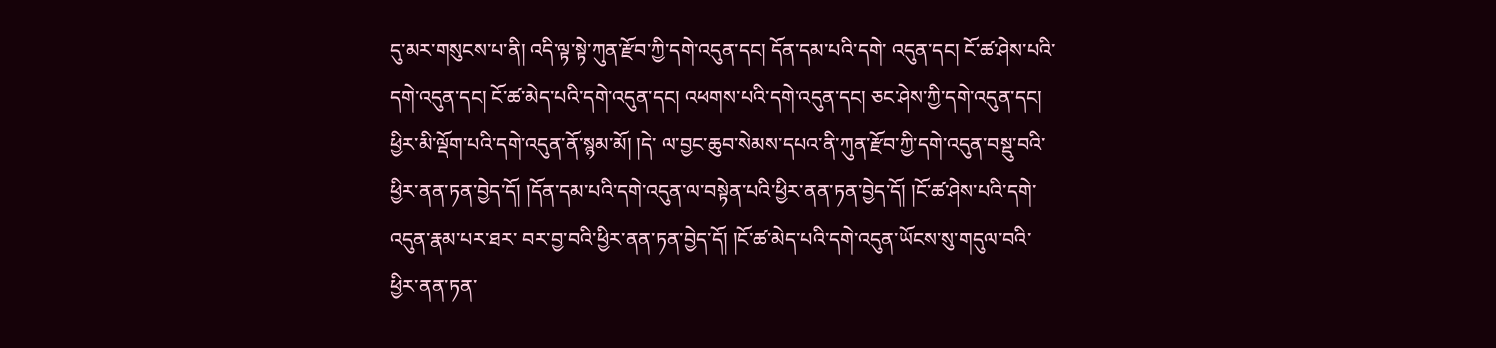དུ་མར་གསུངས་པ་ནི། འདི་ལྟ་སྟེ་ཀུན་རྫོབ་ཀྱི་དགེ་འདུན་དང། དོན་དམ་པའི་དགེ་ འདུན་དང། ངོ་ཚ་ཤེས་པའི་དགེ་འདུན་དང། ངོ་ཚ་མེད་པའི་དགེ་འདུན་དང། འཕགས་པའི་དགེ་འདུན་དང། ཅང་ཤེས་ཀྱི་དགེ་འདུན་དང། ཕྱིར་མི་ལྡོག་པའི་དགེ་འདུན་ནོ་སྙམ་མོ། །དེ་ ལ་བྱང་ཆུབ་སེམས་དཔའ་ནི་ཀུན་རྫོབ་ཀྱི་དགེ་འདུན་བསྡུ་བའི་ཕྱིར་ནན་ཏན་བྱེད་དོ། །དོན་དམ་པའི་དགེ་འདུན་ལ་བསྟེན་པའི་ཕྱིར་ནན་ཏན་བྱེད་དོ། །ངོ་ཚ་ཤེས་པའི་དགེ་འདུན་རྣམ་པར་ཐར་ བར་བྱ་བའི་ཕྱིར་ནན་ཏན་བྱེད་དོ། །ངོ་ཚ་མེད་པའི་དགེ་འདུན་ཡོངས་སུ་གདུལ་བའི་ཕྱིར་ནན་ཏན་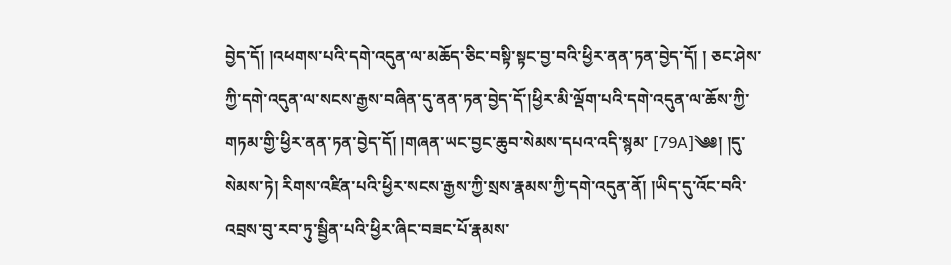བྱེད་དོ། །འཕགས་པའི་དགེ་འདུན་ལ་མཆོད་ཅིང་བསྟི་སྟང་བྱ་བའི་ཕྱིར་ནན་ཏན་བྱེད་དོ། ། ཅང་ཤེས་ཀྱི་དགེ་འདུན་ལ་སངས་རྒྱས་བཞིན་དུ་ནན་ཏན་བྱེད་དོ་།ཕྱིར་མི་ལྡོག་པའི་དགེ་འདུན་ལ་ཆོས་ཀྱི་གཏམ་གྱི་ཕྱིར་ནན་ཏན་བྱེད་དོ། །གཞན་ཡང་བྱང་ཆུབ་སེམས་དཔའ་འདི་སྙམ་ [79A]༄༅། །དུ་སེམས་ཏེ། རིགས་འཛིན་པའི་ཕྱིར་སངས་རྒྱས་ཀྱི་སྲས་རྣམས་ཀྱི་དགེ་འདུན་ནོ། །ཡིད་དུ་འོང་བའི་འབྲས་བུ་རབ་ཏུ་སྦྱིན་པའི་ཕྱིར་ཞིང་བཟང་པོ་རྣམས་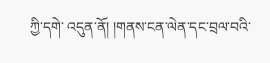ཀྱི་དགེ་ འདུན་ནོ། །གནས་ངན་ལེན་དང་བྲལ་བའི་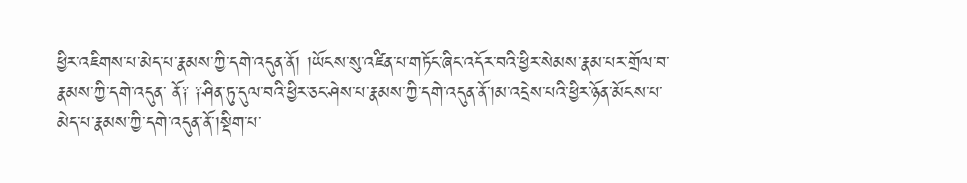ཕྱིར་འཇིགས་པ་མེད་པ་རྣམས་ཀྱི་དགེ་འདུན་ནོ། །ཡོངས་སུ་འཛིན་པ་གཏོང་ཞིང་འདོར་བའི་ཕྱིར་སེམས་རྣམ་པར་གྲོལ་བ་རྣམས་ཀྱི་དགེ་འདུན་ ནོ༑ ༑ཤིན་ཏུ་དུལ་བའི་ཕྱིར་ཅང་ཤེས་པ་རྣམས་ཀྱི་དགེ་འདུན་ནོ་།མ་འདྲེས་པའི་ཕྱིར་ཉོན་མོངས་པ་མེད་པ་རྣམས་ཀྱི་དགེ་འདུན་ནོ་།སྡིག་པ་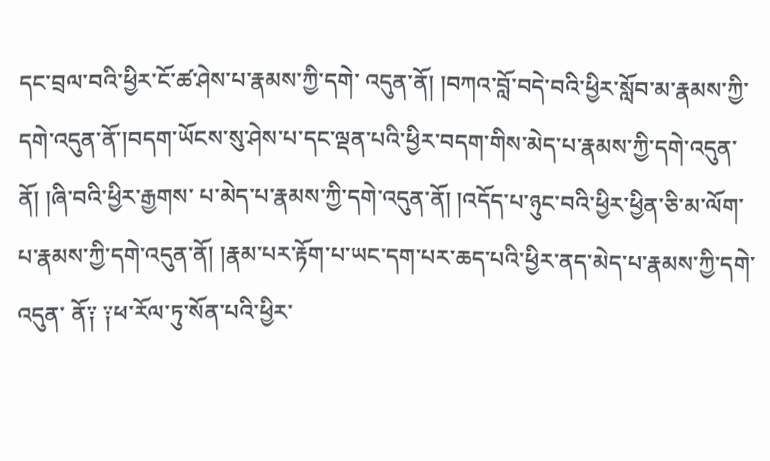དང་བྲལ་བའི་ཕྱིར་ངོ་ཚ་ཤེས་པ་རྣམས་ཀྱི་དགེ་ འདུན་ནོ། །བཀའ་བློ་བདེ་བའི་ཕྱིར་སློབ་མ་རྣམས་ཀྱི་དགེ་འདུན་ནོ་།བདག་ཡོངས་སུ་ཤེས་པ་དང་ལྡན་པའི་ཕྱིར་བདག་གིས་མེད་པ་རྣམས་ཀྱི་དགེ་འདུན་ནོ། །ཞི་བའི་ཕྱིར་རྒྱགས་ པ་མེད་པ་རྣམས་ཀྱི་དགེ་འདུན་ནོ། །འདོད་པ་ཉུང་བའི་ཕྱིར་ཕྱིན་ཅི་མ་ལོག་པ་རྣམས་ཀྱི་དགེ་འདུན་ནོ། །རྣམ་པར་རྟོག་པ་ཡང་དག་པར་ཆད་པའི་ཕྱིར་ནད་མེད་པ་རྣམས་ཀྱི་དགེ་འདུན་ ནོ༑ ༑ཕ་རོལ་ཏུ་སོན་པའི་ཕྱིར་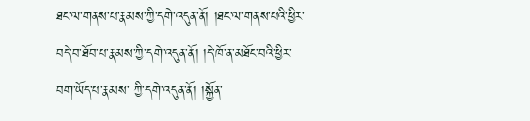ཐང་ལ་གནས་པ་རྣམས་ཀྱི་དགེ་འདུན་ནོ། །ཐང་ལ་གནས་པའི་ཕྱིར་བདེ་བ་ཐོབ་པ་རྣམས་ཀྱི་དགེ་འདུན་ནོ། །དེ་ཁོ་ན་མཐོང་བའི་ཕྱིར་བག་ཡོད་པ་རྣམས་ ཀྱི་དགེ་འདུན་ནོ། །སྐྱོན་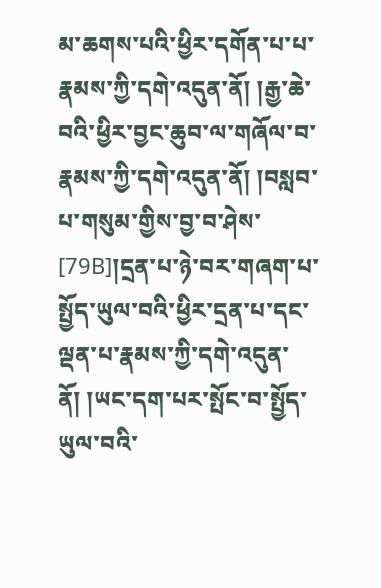མ་ཆགས་པའི་ཕྱིར་དགོན་པ་པ་རྣམས་ཀྱི་དགེ་འདུན་ནོ། །རྒྱ་ཆེ་བའི་ཕྱིར་བྱང་ཆུབ་ལ་གཞོལ་བ་རྣམས་ཀྱི་དགེ་འདུན་ནོ། །བསླབ་པ་གསུམ་གྱིས་བྱ་བ་ཤེས་ [79B]།དྲན་པ་ཉེ་བར་གཞག་པ་སྤྱོད་ཡུལ་བའི་ཕྱིར་དྲན་པ་དང་ལྡན་པ་རྣམས་ཀྱི་དགེ་འདུན་ནོ། །ཡང་དག་པར་སྤོང་བ་སྤྱོད་ཡུལ་བའི་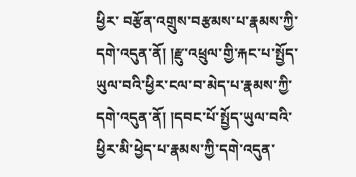ཕྱིར་ བརྩོན་འགྲུས་བརྩམས་པ་རྣམས་ཀྱི་དགེ་འདུན་ནོ། །རྫུ་འཕྲུལ་གྱི་རྐང་པ་སྤྱོད་ཡུལ་བའི་ཕྱིར་ངལ་བ་མེད་པ་རྣམས་ཀྱི་དགེ་འདུན་ནོ། །དབང་པོ་སྤྱོད་ཡུལ་བའི་ཕྱིར་མི་ཕྱེད་པ་རྣམས་ཀྱི་དགེ་འདུན་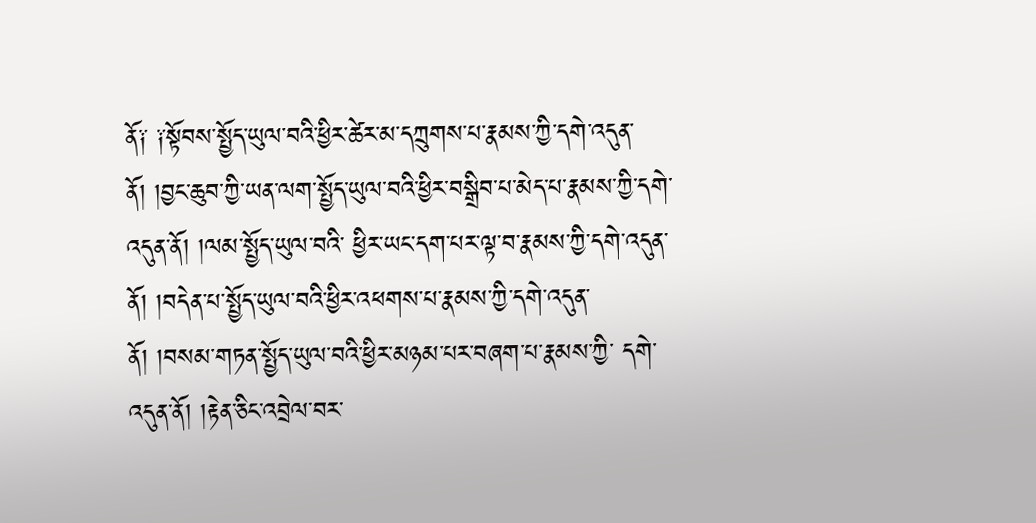ནོ༑ ༑སྟོབས་སྤྱོད་ཡུལ་བའི་ཕྱིར་ཚེར་མ་དཀྲུགས་པ་རྣམས་ཀྱི་དགེ་འདུན་ནོ། །བྱང་ཆུབ་ཀྱི་ཡན་ལག་སྤྱོད་ཡུལ་བའི་ཕྱིར་བསྒྲིབ་པ་མེད་པ་རྣམས་ཀྱི་དགེ་འདུན་ནོ། །ལམ་སྤྱོད་ཡུལ་བའི་ ཕྱིར་ཡང་དག་པར་ལྟ་བ་རྣམས་ཀྱི་དགེ་འདུན་ནོ། །བདེན་པ་སྤྱོད་ཡུལ་བའི་ཕྱིར་འཕགས་པ་རྣམས་ཀྱི་དགེ་འདུན་ནོ། །བསམ་གཏན་སྤྱོད་ཡུལ་བའི་ཕྱིར་མཉམ་པར་བཞག་པ་རྣམས་ཀྱི་ དགེ་འདུན་ནོ། །རྟེན་ཅིང་འབྲེལ་བར་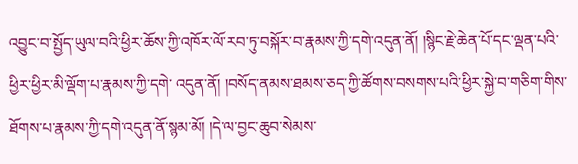འབྱུང་བ་སྤྱོད་ཡུལ་བའི་ཕྱིར་ཆོས་ཀྱི་འཁོར་ལོ་རབ་ཏུ་བསྐོར་བ་རྣམས་ཀྱི་དགེ་འདུན་ནོ། །སྙིང་རྗེ་ཆེན་པོ་དང་ལྡན་པའི་ཕྱིར་ཕྱིར་མི་ལྡོག་པ་རྣམས་ཀྱི་དགེ་ འདུན་ནོ། །བསོད་ནམས་ཐམས་ཅད་ཀྱི་ཚོགས་བསགས་པའི་ཕྱིར་སྐྱེ་བ་གཅིག་གིས་ཐོགས་པ་རྣམས་ཀྱི་དགེ་འདུན་ནོ་སྙམ་མོ། །དེ་ལ་བྱང་ཆུབ་སེམས་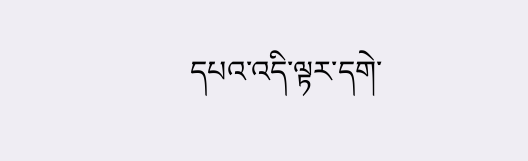དཔའ་འདི་ལྟར་དགེ་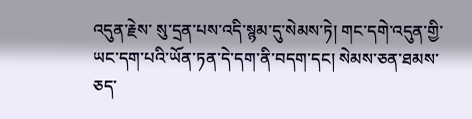འདུན་རྗེས་ སུ་དྲན་པས་འདི་སྙམ་དུ་སེམས་ཏེ། གང་དགེ་འདུན་གྱི་ཡང་དག་པའི་ཡོན་ཏན་དེ་དག་ནི་བདག་དང། སེམས་ཅན་ཐམས་ཅད་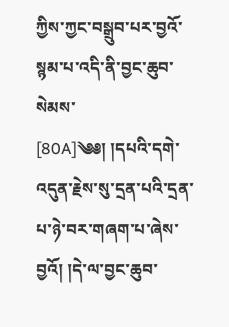ཀྱིས་ཀྱང་བསྒྲུབ་པར་བྱའོ་སྙམ་པ་འདི་ནི་བྱང་ཆུབ་སེམས་ [80A]༄༅། །དཔའི་དགེ་འདུན་རྗེས་སུ་དྲན་པའི་དྲན་པ་ཉེ་བར་གཞག་པ་ཞེས་བྱའོ། །དེ་ལ་བྱང་ཆུབ་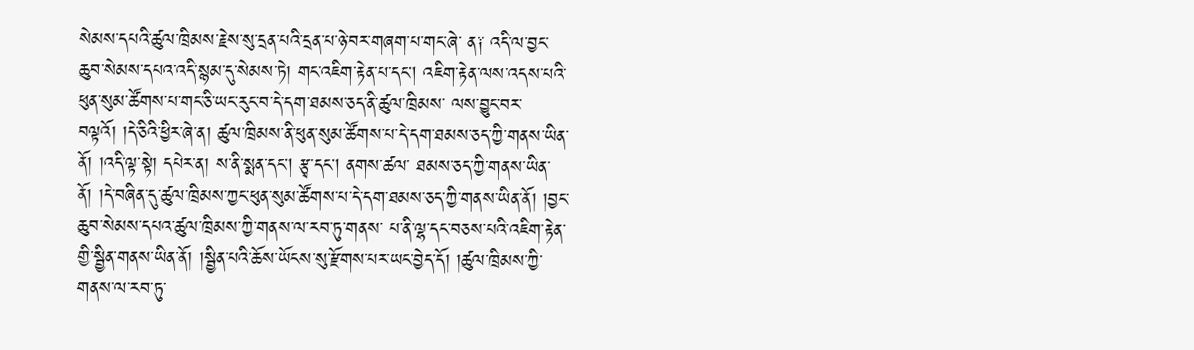སེམས་དཔའི་ཚུལ་ཁྲིམས་རྗེས་སུ་དྲན་པའི་དྲན་པ་ཉེ་བར་གཞག་པ་གང་ཞེ་ ན༑ འདི་ལ་བྱང་ཆུབ་སེམས་དཔའ་འདི་སྙམ་དུ་སེམས་ཏེ། གང་འཇིག་རྟེན་པ་དང། འཇིག་རྟེན་ལས་འདས་པའི་ཕུན་སུམ་ཚོགས་པ་གང་ཅི་ཡང་རུང་བ་དེ་དག་ཐམས་ཅད་ནི་ཚུལ་ཁྲིམས་ ལས་བྱུང་བར་བལྟའོ། །དེ་ཅིའི་ཕྱིར་ཞེ་ན། ཚུལ་ཁྲིམས་ནི་ཕུན་སུམ་ཚོགས་པ་དེ་དག་ཐམས་ཅད་ཀྱི་གནས་ཡིན་ནོ། །འདི་ལྟ་སྟེ། དཔེར་ན། ས་ནི་སྨན་དང། རྩྭ་དང། ནགས་ཚལ་ ཐམས་ཅད་ཀྱི་གནས་ཡིན་ནོ། །དེ་བཞིན་དུ་ཚུལ་ཁྲིམས་ཀྱང་ཕུན་སུམ་ཚོགས་པ་དེ་དག་ཐམས་ཅད་ཀྱི་གནས་ཡིན་ནོ། །བྱང་ཆུབ་སེམས་དཔའ་ཚུལ་ཁྲིམས་ཀྱི་གནས་ལ་རབ་ཏུ་གནས་ པ་ནི་ལྷ་དང་བཅས་པའི་འཇིག་རྟེན་གྱི་སྦྱིན་གནས་ཡིན་ནོ། །སྦྱིན་པའི་ཆོས་ཡོངས་སུ་རྫོགས་པར་ཡང་བྱེད་དོ། །ཚུལ་ཁྲིམས་ཀྱི་གནས་ལ་རབ་ཏུ་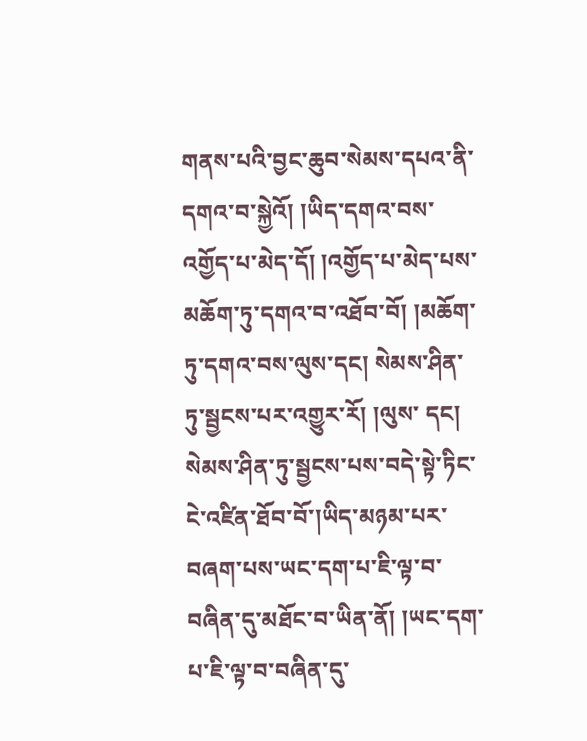གནས་པའི་བྱང་ཆུབ་སེམས་དཔའ་ནི་ དགའ་བ་སྐྱེའོ། །ཡིད་དགའ་བས་འགྱོད་པ་མེད་དོ། །འགྱོད་པ་མེད་པས་མཆོག་ཏུ་དགའ་བ་འཐོབ་བོ། །མཆོག་ཏུ་དགའ་བས་ལུས་དང། སེམས་ཤིན་ཏུ་སྦྱངས་པར་འགྱུར་རོ། །ལུས་ དང། སེམས་ཤིན་ཏུ་སྦྱངས་པས་བདེ་སྟེ་ཏིང་ངེ་འཛིན་ཐོབ་བོ་།ཡིད་མཉམ་པར་བཞག་པས་ཡང་དག་པ་ཇི་ལྟ་བ་བཞིན་དུ་མཐོང་བ་ཡིན་ནོ། །ཡང་དག་པ་ཇི་ལྟ་བ་བཞིན་དུ་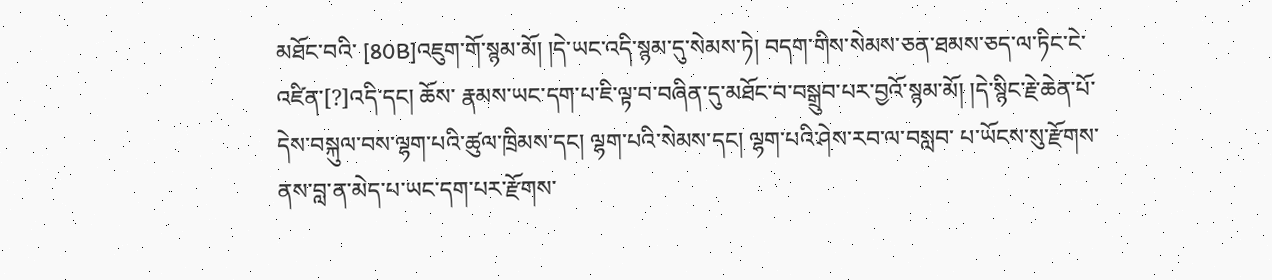མཐོང་བའི་ [80B]འཇུག་གོ་སྙམ་མོ། །དེ་ཡང་འདི་སྙམ་དུ་སེམས་ཏེ། བདག་གིས་སེམས་ཅན་ཐམས་ཅད་ལ་ཏིང་ངེ་འཛིན་[?]འདི་དང། ཆོས་ རྣམས་ཡང་དག་པ་ཇི་ལྟ་བ་བཞིན་དུ་མཐོང་བ་བསྒྲུབ་པར་བྱའོ་སྙམ་མོ། །དེ་སྙིང་རྗེ་ཆེན་པོ་དེས་བསྐུལ་བས་ལྷག་པའི་ཚུལ་ཁྲིམས་དང། ལྷག་པའི་སེམས་དང། ལྷག་པའི་ཤེས་རབ་ལ་བསླབ་ པ་ཡོངས་སུ་རྫོགས་ནས་བླ་ན་མེད་པ་ཡང་དག་པར་རྫོགས་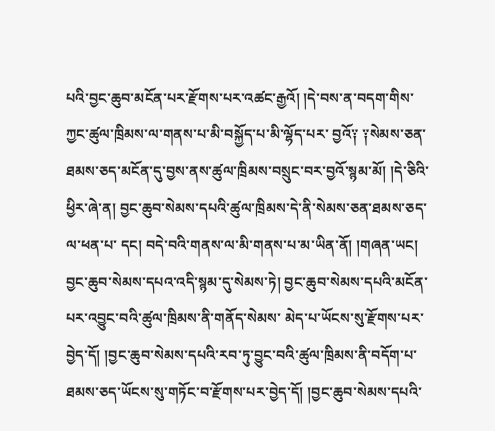པའི་བྱང་ཆུབ་མངོན་པར་རྫོགས་པར་འཚང་རྒྱའོ། །དེ་བས་ན་བདག་གིས་ཀྱང་ཚུལ་ཁྲིམས་ལ་གནས་པ་མི་བསྐྱོད་པ་མི་ལྷོད་པར་ བྱའོ༑ ༑སེམས་ཅན་ཐམས་ཅད་མངོན་དུ་བྱས་ནས་ཚུལ་ཁྲིམས་བསྲུང་བར་བྱའོ་སྙམ་མོ། །དེ་ཅིའི་ཕྱིར་ཞེ་ན། བྱང་ཆུབ་སེམས་དཔའི་ཚུལ་ཁྲིམས་དེ་ནི་སེམས་ཅན་ཐམས་ཅད་ལ་ཕན་པ་ དང། བདེ་བའི་གནས་ལ་མི་གནས་པ་མ་ཡིན་ནོ། །གཞན་ཡང། བྱང་ཆུབ་སེམས་དཔའ་འདི་སྙམ་དུ་སེམས་ཏེ། བྱང་ཆུབ་སེམས་དཔའི་མངོན་པར་འབྱུང་བའི་ཚུལ་ཁྲིམས་ནི་གནོད་སེམས་ མེད་པ་ཡོངས་སུ་རྫོགས་པར་བྱེད་དོ། །བྱང་ཆུབ་སེམས་དཔའི་རབ་ཏུ་བྱུང་བའི་ཚུལ་ཁྲིམས་ནི་བདོག་པ་ཐམས་ཅད་ཡོངས་སུ་གཏོང་བ་རྫོགས་པར་བྱེད་དོ། །བྱང་ཆུབ་སེམས་དཔའི་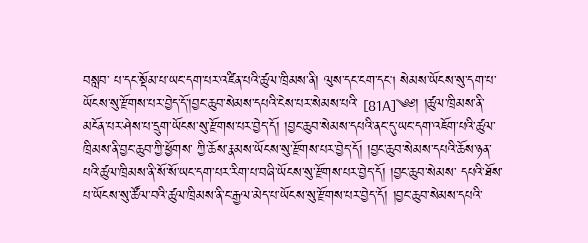བསླབ་ པ་དང་སྡོམ་པ་ཡང་དག་པར་འཛིན་པའི་ཚུལ་ཁྲིམས་ནི། ལུས་དང་ངག་དང། སེམས་ཡོངས་སུ་དག་པ་ཡོངས་སུ་རྫོགས་པར་བྱེད་དོ་།བྱང་ཆུབ་སེམས་དཔའི་ངེས་པར་སེམས་པའི་ [81A]༄༅། །ཚུལ་ཁྲིམས་ནི་མངོན་པར་ཤེས་པ་དྲུག་ཡོངས་སུ་རྫོགས་པར་བྱེད་དོ། །བྱང་ཆུབ་སེམས་དཔའི་ནང་དུ་ཡང་དག་འཇོག་པའི་ཚུལ་ཁྲིམས་ནི་བྱང་ཆུབ་ཀྱི་ཕྱོགས་ ཀྱི་ཆོས་རྣམས་ཡོངས་སུ་རྫོགས་པར་བྱེད་དོ། །བྱང་ཆུབ་སེམས་དཔའི་ཆོས་ཉན་པའི་ཚུལ་ཁྲིམས་ནི་སོ་སོ་ཡང་དག་པར་རིག་པ་བཞི་ཡོངས་སུ་རྫོགས་པར་བྱེད་དོ། །བྱང་ཆུབ་སེམས་ དཔའི་ཐོས་པ་ཡོངས་སུ་ཚོལ་བའི་ཚུལ་ཁྲིམས་ནི་ང་རྒྱལ་མེད་པ་ཡོངས་སུ་རྫོགས་པར་བྱེད་དོ། །བྱང་ཆུབ་སེམས་དཔའི་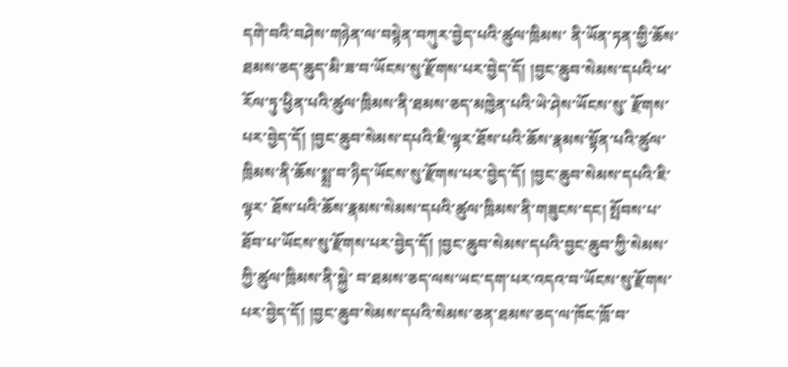དགེ་བའི་བཤེས་གཉེན་ལ་བསྙེན་བཀུར་བྱེད་པའི་ཚུལ་ཁྲིམས་ ནི་ཡོན་ཏན་གྱི་ཆོས་ཐམས་ཅད་ཆུད་མི་ཟ་བ་ཡོངས་སུ་རྫོགས་པར་བྱེད་དོ། །བྱང་ཆུབ་སེམས་དཔའི་ཕ་རོལ་ཏུ་ཕྱིན་པའི་ཚུལ་ཁྲིམས་ནི་ཐམས་ཅད་མཁྱེན་པའི་ཡེ་ཤེས་ཡོངས་སུ་ རྫོགས་པར་བྱེད་དོ། །བྱང་ཆུབ་སེམས་དཔའི་ཇི་ལྟར་ཐོས་པའི་ཆོས་རྣམས་སྟོན་པའི་ཚུལ་ཁྲིམས་ནི་ཆོས་སྨྲ་བ་ཉིད་ཡོངས་སུ་རྫོགས་པར་བྱེད་དོ། །བྱང་ཆུབ་སེམས་དཔའི་ཇི་ལྟར་ ཐོས་པའི་ཆོས་རྣམས་སེམས་དཔའི་ཚུལ་ཁྲིམས་ནི་གཟུངས་དང། སྤོབས་པ་ཐོབ་པ་ཡོངས་སུ་རྫོགས་པར་བྱེད་དོ། །བྱང་ཆུབ་སེམས་དཔའི་བྱང་ཆུབ་ཀྱི་སེམས་ཀྱི་ཚུལ་ཁྲིམས་ནི་སྐྱེ་ བ་ཐམས་ཅད་ལས་ཡང་དག་པར་འདའ་བ་ཡོངས་སུ་རྫོགས་པར་བྱེད་དོ། །བྱང་ཆུབ་སེམས་དཔའི་སེམས་ཅན་ཐམས་ཅད་ལ་ཁོང་ཁྲོ་བ་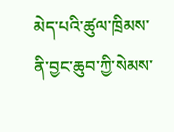མེད་པའི་ཚུལ་ཁྲིམས་ནི་བྱང་ཆུབ་ཀྱི་སེམས་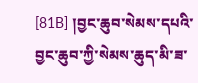[81B] །བྱང་ཆུབ་སེམས་དཔའི་བྱང་ཆུབ་ཀྱི་སེམས་ཆུད་མི་ཟ་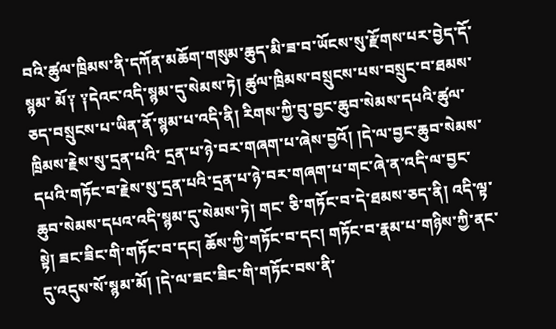བའི་ཚུལ་ཁྲིམས་ནི་དཀོན་མཆོག་གསུམ་ཆུད་མི་ཟ་བ་ཡོངས་སུ་རྫོགས་པར་བྱེད་དོ་སྙམ་ མོ༑ ༑དེའང་འདི་སྙམ་དུ་སེམས་ཏེ། ཚུལ་ཁྲིམས་བསྲུངས་པས་བསྲུང་བ་ཐམས་ཅད་བསྲུངས་པ་ཡིན་ནོ་སྙམ་པ་འདི་ནི། རིགས་ཀྱི་བུ་བྱང་ཆུབ་སེམས་དཔའི་ཚུལ་ཁྲིམས་རྗེས་སུ་དྲན་པའི་ དྲན་པ་ཉེ་བར་གཞག་པ་ཞེས་བྱའོ། །དེ་ལ་བྱང་ཆུབ་སེམས་དཔའི་གཏོང་བ་རྗེས་སུ་དྲན་པའི་དྲན་པ་ཉེ་བར་གཞག་པ་གང་ཞེ་ན་འདི་ལ་བྱང་ཆུབ་སེམས་དཔའ་འདི་སྙམ་དུ་སེམས་ཏེ། གང་ ཅི་གཏོང་བ་དེ་ཐམས་ཅད་ནི། འདི་ལྟ་སྟེ། ཟང་ཟིང་གི་གཏོང་བ་དང། ཆོས་ཀྱི་གཏོང་བ་དང། གཏོང་བ་རྣམ་པ་གཉིས་ཀྱི་ནང་དུ་འདུས་སོ་སྙམ་མོ། །དེ་ལ་ཟང་ཟིང་གི་གཏོང་བས་ནི་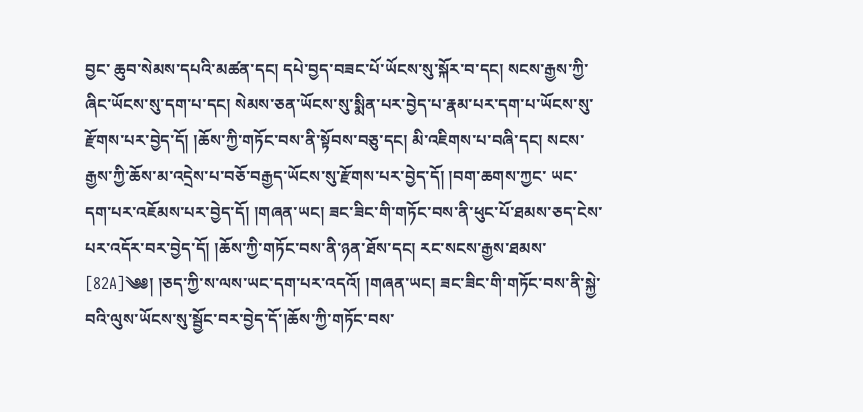བྱང་ ཆུབ་སེམས་དཔའི་མཚན་དང། དཔེ་བྱད་བཟང་པོ་ཡོངས་སུ་སྐོར་བ་དང། སངས་རྒྱས་ཀྱི་ཞིང་ཡོངས་སུ་དག་པ་དང། སེམས་ཅན་ཡོངས་སུ་སྨིན་པར་བྱེད་པ་རྣམ་པར་དག་པ་ཡོངས་སུ་ རྫོགས་པར་བྱེད་དོ། །ཆོས་ཀྱི་གཏོང་བས་ནི་སྟོབས་བཅུ་དང། མི་འཇིགས་པ་བཞི་དང། སངས་རྒྱས་ཀྱི་ཆོས་མ་འདྲེས་པ་བཅོ་བརྒྱད་ཡོངས་སུ་རྫོགས་པར་བྱེད་དོ། །བག་ཆགས་ཀྱང་ ཡང་དག་པར་འཇོམས་པར་བྱེད་དོ། །གཞན་ཡང། ཟང་ཟིང་གི་གཏོང་བས་ནི་ཕུང་པོ་ཐམས་ཅད་ངེས་པར་འདོར་བར་བྱེད་དོ། །ཆོས་ཀྱི་གཏོང་བས་ནི་ཉན་ཐོས་དང། རང་སངས་རྒྱས་ཐམས་ [82A]༄༅། །ཅད་ཀྱི་ས་ལས་ཡང་དག་པར་འདའོ། །གཞན་ཡང། ཟང་ཟིང་གི་གཏོང་བས་ནི་སྐྱེ་བའི་ལུས་ཡོངས་སུ་སྦྱོང་བར་བྱེད་དོ་།ཆོས་ཀྱི་གཏོང་བས་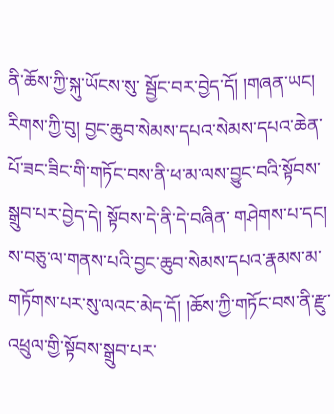ནི་ཆོས་ཀྱི་སྐུ་ཡོངས་སུ་ སྦྱོང་བར་བྱེད་དོ། །གཞན་ཡང། རིགས་ཀྱི་བུ། བྱང་ཆུབ་སེམས་དཔའ་སེམས་དཔའ་ཆེན་པོ་ཟང་ཟིང་གི་གཏོང་བས་ནི་ཕ་མ་ལས་བྱུང་བའི་སྟོབས་སྒྲུབ་པར་བྱེད་དེ། སྟོབས་དེ་ནི་དེ་བཞིན་ གཤེགས་པ་དང། ས་བཅུ་ལ་གནས་པའི་བྱང་ཆུབ་སེམས་དཔའ་རྣམས་མ་གཏོགས་པར་སུ་ལའང་མེད་དོ། །ཆོས་ཀྱི་གཏོང་བས་ནི་རྫུ་འཕྲུལ་གྱི་སྟོབས་སྒྲུབ་པར་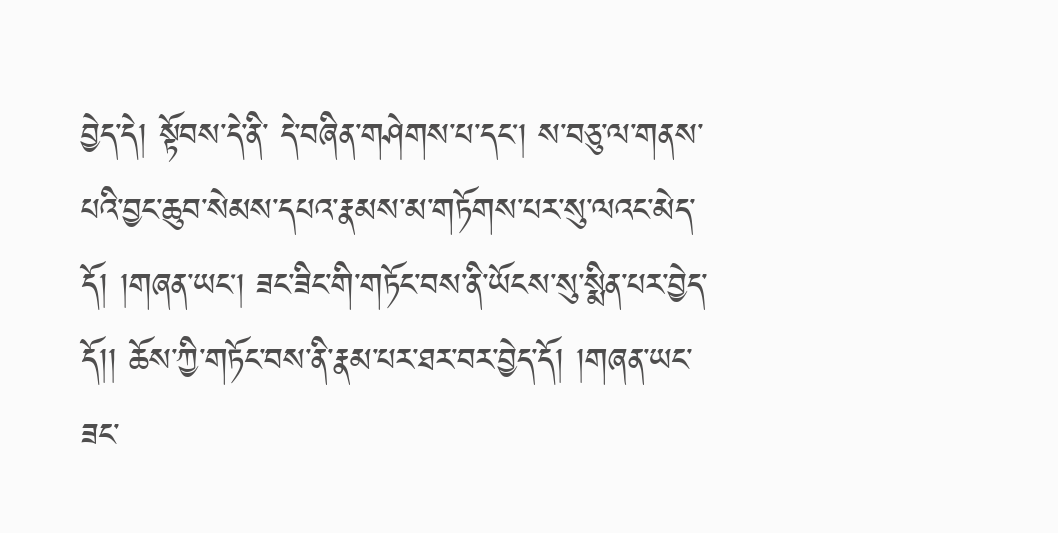བྱེད་དེ། སྟོབས་དེ་ནི་ དེ་བཞིན་གཤེགས་པ་དང། ས་བཅུ་ལ་གནས་པའི་བྱང་ཆུབ་སེམས་དཔའ་རྣམས་མ་གཏོགས་པར་སུ་ལའང་མེད་དོ། །གཞན་ཡང། ཟང་ཟིང་གི་གཏོང་བས་ནི་ཡོངས་སུ་སྨིན་པར་བྱེད་དོ།། ཆོས་ཀྱི་གཏོང་བས་ནི་རྣམ་པར་ཐར་བར་བྱེད་དོ། །གཞན་ཡང་ཟང་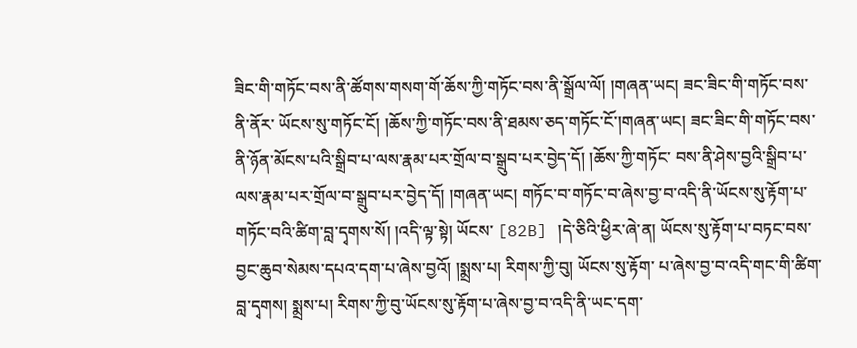ཟིང་གི་གཏོང་བས་ནི་ཚོགས་གསག་གོ་ཆོས་ཀྱི་གཏོང་བས་ནི་སྒྲོལ་ལོ། །གཞན་ཡང། ཟང་ཟིང་གི་གཏོང་བས་ནི་ནོར་ ཡོངས་སུ་གཏོང་ངོ། །ཆོས་ཀྱི་གཏོང་བས་ནི་ཐམས་ཅད་གཏོང་ངོ་།གཞན་ཡང། ཟང་ཟིང་གི་གཏོང་བས་ནི་ཉོན་མོངས་པའི་སྒྲིབ་པ་ལས་རྣམ་པར་གྲོལ་བ་སྒྲུབ་པར་བྱེད་དོ། །ཆོས་ཀྱི་གཏོང་ བས་ནི་ཤེས་བྱའི་སྒྲིབ་པ་ལས་རྣམ་པར་གྲོལ་བ་སྒྲུབ་པར་བྱེད་དོ། །གཞན་ཡང། གཏོང་བ་གཏོང་བ་ཞེས་བྱ་བ་འདི་ནི་ཡོངས་སུ་རྟོག་པ་གཏོང་བའི་ཚིག་བླ་དྭགས་སོ། །འདི་ལྟ་སྟེ། ཡོངས་ [82B] །དེ་ཅིའི་ཕྱིར་ཞེ་ན། ཡོངས་སུ་རྟོག་པ་བཏང་བས་བྱང་ཆུབ་སེམས་དཔའ་དག་པ་ཞེས་བྱའོ། །སྨྲས་པ། རིགས་ཀྱི་བུ། ཡོངས་སུ་རྟོག་ པ་ཞེས་བྱ་བ་འདི་གང་གི་ཚིག་བླ་དྭགས། སྨྲས་པ། རིགས་ཀྱི་བུ་ཡོངས་སུ་རྟོག་པ་ཞེས་བྱ་བ་འདི་ནི་ཡང་དག་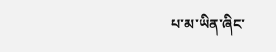པ་མ་ཡིན་ཞིང་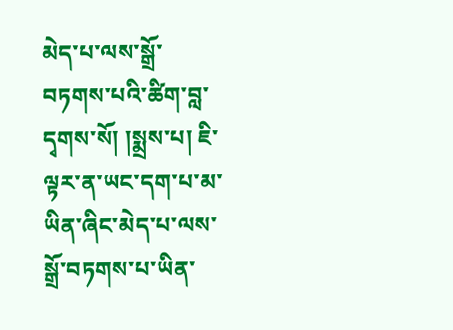མེད་པ་ལས་སྒྲོ་བཏགས་པའི་ཚིག་བླ་དྭགས་སོ། །སྨྲས་པ། ཇི་ ལྟར་ན་ཡང་དག་པ་མ་ཡིན་ཞིང་མེད་པ་ལས་སྒྲོ་བཏགས་པ་ཡིན་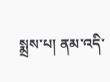སྨྲས་པ། ནམ་འདི་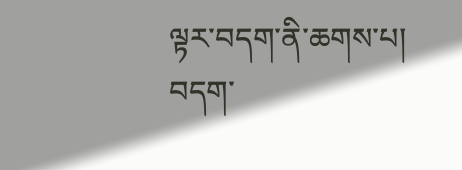ལྟར་བདག་ནི་ཆགས་པ། བདག་